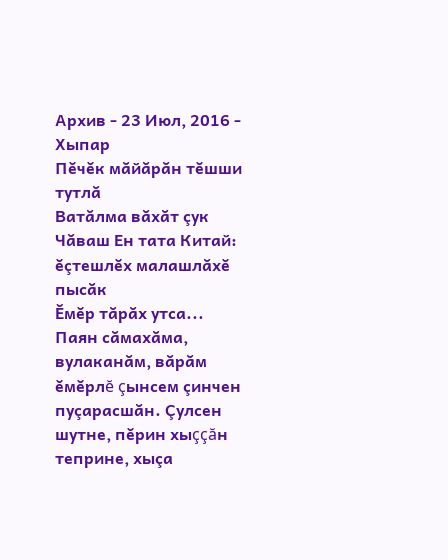Архив - 23 Июл, 2016 - Хыпар
Пĕчĕк мăйăрăн тĕшши тутлă
Ватăлма вăхăт çук
Чăваш Ен тата Китай: ĕçтешлĕх малашлăхĕ пысăк
Ĕмĕр тăрăх утса...
Паян сăмахăма, вулаканăм, вăрăм ĕмĕрлĕ çынсем çинчен пуçарасшăн. Çулсен шутне, пĕрин хыççăн теприне, хыçа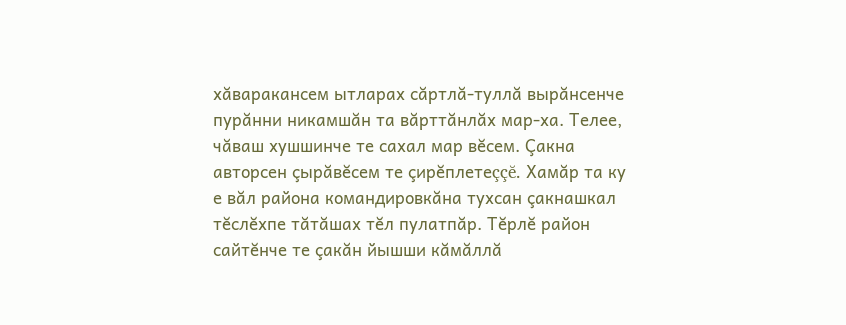хăваракансем ытларах сăртлă-туллă вырăнсенче пурăнни никамшăн та вăрттăнлăх мар-ха. Телее, чăваш хушшинче те сахал мар вĕсем. Çакна авторсен çырăвĕсем те çирĕплетеççĕ. Хамăр та ку е вăл района командировкăна тухсан çакнашкал тĕслĕхпе тăтăшах тĕл пулатпăр. Тĕрлĕ район сайтĕнче те çакăн йышши кăмăллă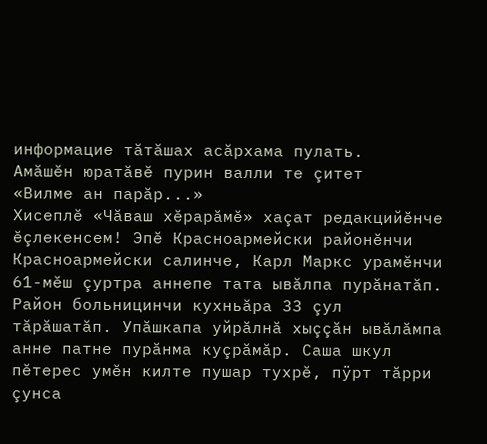информацие тăтăшах асăрхама пулать.
Амăшĕн юратăвĕ пурин валли те çитет
«Вилме ан парăр...»
Хисеплĕ «Чăваш хĕрарăмĕ» хаçат редакцийĕнче ĕçлекенсем! Эпĕ Красноармейски районĕнчи Красноармейски салинче, Карл Маркс урамĕнчи 61-мĕш çуртра аннепе тата ывăлпа пурăнатăп. Район больницинчи кухньăра 33 çул тăрăшатăп. Упăшкапа уйрăлнă хыççăн ывăлăмпа анне патне пурăнма куçрăмăр. Саша шкул пĕтерес умĕн килте пушар тухрĕ, пÿрт тăрри çунса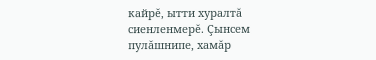кайрĕ, ытти хуралтă сиенленмерĕ. Çынсем пулăшнипе, хамăр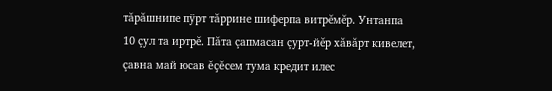тăрăшнипе пÿрт тăррине шиферпа витрĕмĕр. Унтанпа 10 çул та иртрĕ. Пăта çапмасан çурт-йĕр хăвăрт кивелет, çавна май юсав ĕçĕсем тума кредит илес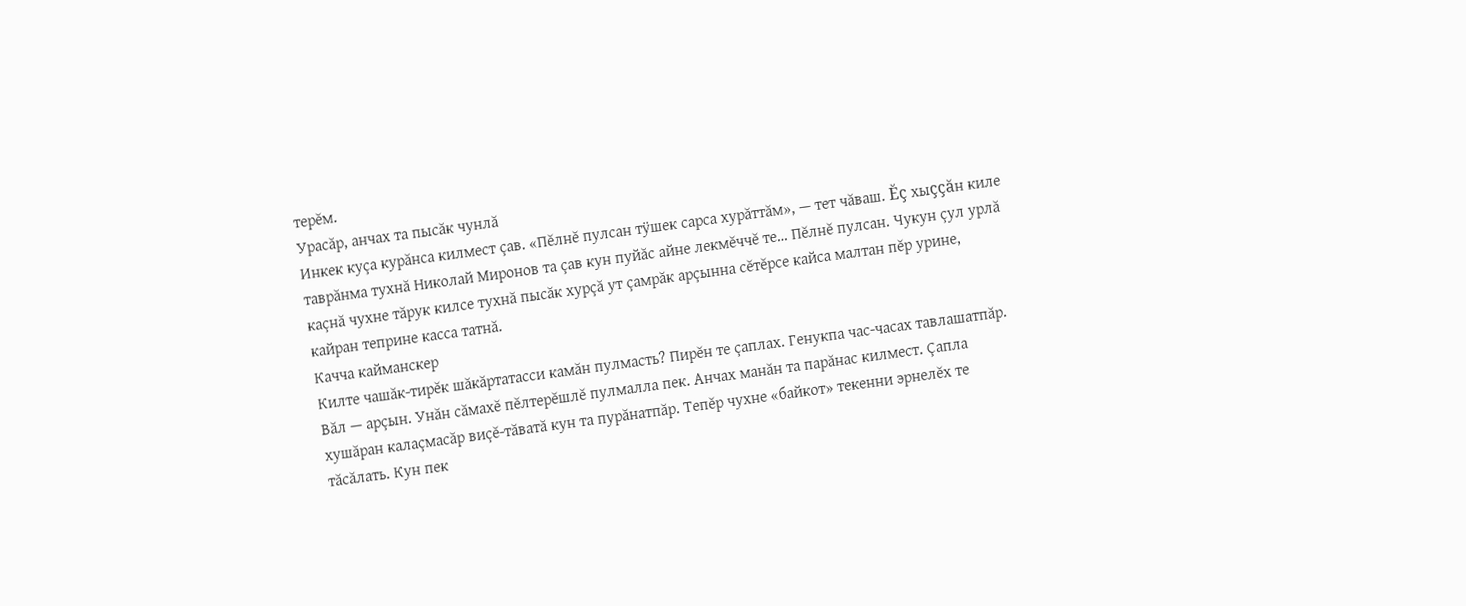терĕм.
Урасăр, анчах та пысăк чунлă
Инкек куçа курăнса килмест çав. «Пĕлнĕ пулсан тÿшек сарса хурăттăм», — тет чăваш. Ĕç хыççăн киле таврăнма тухнă Николай Миронов та çав кун пуйăс айне лекмĕччĕ те… Пĕлнĕ пулсан. Чукун çул урлă каçнă чухне тăрук килсе тухнă пысăк хурçă ут çамрăк арçынна сĕтĕрсе кайса малтан пĕр урине, кайран теприне касса татнă.
Качча кайманскер
Килте чашăк-тирĕк шăкăртатасси камăн пулмасть? Пирĕн те çаплах. Генукпа час-часах тавлашатпăр. Вăл — арçын. Унăн сăмахĕ пĕлтерĕшлĕ пулмалла пек. Анчах манăн та парăнас килмест. Çапла хушăран калаçмасăр виçĕ-тăватă кун та пурăнатпăр. Тепĕр чухне «байкот» текенни эрнелĕх те тăсăлать. Кун пек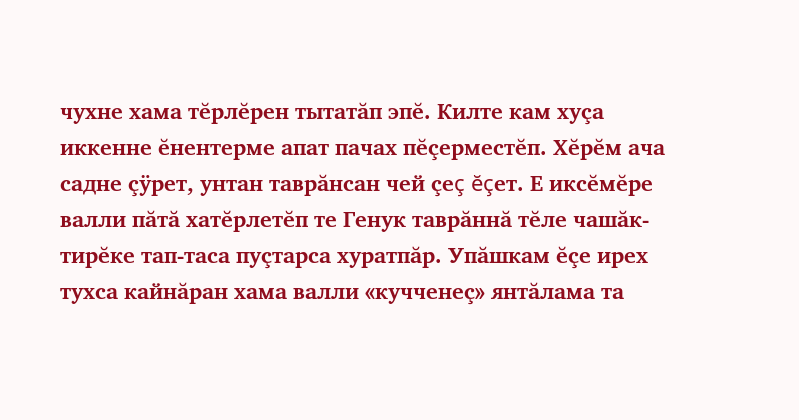чухне хама тĕрлĕрен тытатăп эпĕ. Килте кам хуçа иккенне ĕнентерме апат пачах пĕçерместĕп. Хĕрĕм ача садне çÿрет, унтан таврăнсан чей çеç ĕçет. Е иксĕмĕре валли пăтă хатĕрлетĕп те Генук таврăннă тĕле чашăк-тирĕке тап-таса пуçтарса хуратпăр. Упăшкам ĕçе ирех тухса кайнăран хама валли «кучченеç» янтăлама та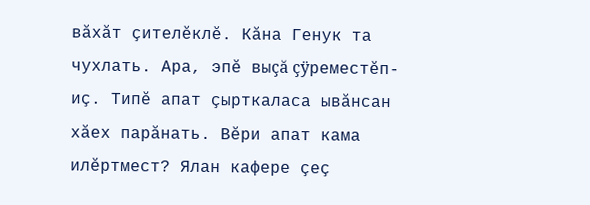вăхăт çителĕклĕ. Кăна Генук та чухлать. Ара, эпĕ выçă çÿреместĕп-иç. Типĕ апат çырткаласа ывăнсан хăех парăнать. Вĕри апат кама илĕртмест? Ялан кафере çеç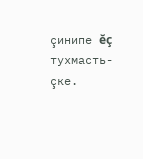çинипе ĕç тухмасть-çке.